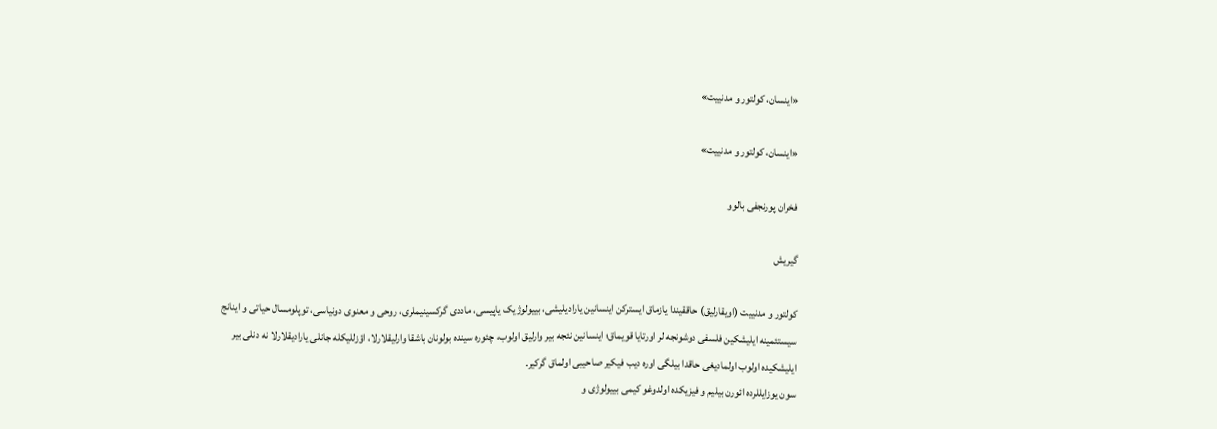«اینسان، کولتور و مدنییت»

«اینسان، کولتور و مدنییت»

فخران پورنجفی بالوو

گیریش

کولتور و مدنییت (اویقارلیق) حاققیندا یازماق ایسترکن اینسانین یارادیلیشی، بییولوژیک یاپیسی، ماددی گرکسینیملری، روحی و معنوی دونیاسی، توپلومسال حیاتی و اینانج سیستئمینه ایلیشکین فلسفی دوشونجه لر اورتایا قویماق؛ اینسانین نئجه بیر وارلیق اولوب، چئوره سینده بولونان باشقا وارلیقلارلا، اؤزللیکله جانلی یارادیقلارلا نه دنلی بیر ایلیشکیده اولوب اولمادیغی حاقدا بیلگی اوره دیب فیکیر صاحیبی اولماق گرکیر.
سون یوزایللرده ائورن بیلیم و فیزیکده اولدوغو کیمی بییولوژی و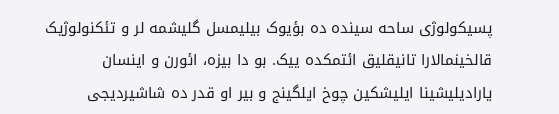پسیکولوژی ساحه سینده ده بؤیوک بیلیمسل گلیشمه لر و تئکنولوژیک قالخینمالارا تانیقلیق ائتمکده ییک. بو دا بیزه، ائورن و اینسان یارادیلیشینا ایلیشکین چوخ ایلگینج و بیر او قدر ده شاشیردیجی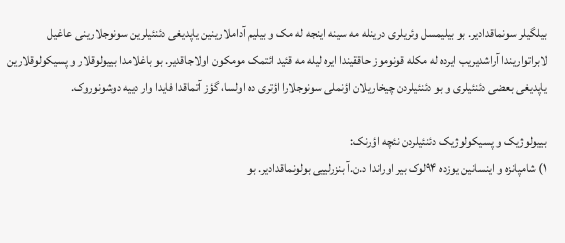بیلگیلر سونماقدادیر. بو بیلیمسل وئریلری درینله مه سینه اینجه له مک و بیلیم آداملارینین یاپدیغی دئنئیلرین سونوجلارینی عاغیل لابراتواریندا آراشدیریب ایرده له مکله قونوموز حاققیندا ایره لیله مه قئید ائتمک مومکون اولاجاقدیر. بو باغلامدا بییولوقلار و پسیکولوقلارین یاپدیغی بعضی دئنئیلری و بو دئنئیلردن چیخاریلان اؤنملی سونوجلارا اؤتری ده اولسا، گؤز آتماقدا فایدا وار دییه دوشونوروک.

بییولوژیک و پسیکولوژیک دئنئیلردن نئچه اؤرنک:
۱) شامپانزه و اینسانین یوزده ۹۴لوک بیر اوراندا د.ن.آ بنزرلییی بولونماقدادیر. بو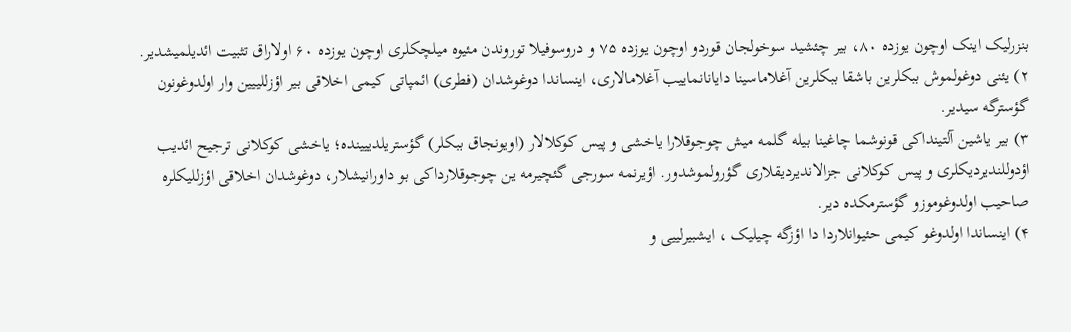بنزرلیک اینک اوچون یوزده ۸۰، بیر چئشید سوخولجان قوردو اوچون یوزده ۷۵ و دروسوفیلا توروندن مئیوه میلچکلری اوچون یوزده ۶۰ اولاراق تثبیت ائدیلمیشدیر.
۲) یئنی دوغولموش ببکلرین باشقا ببکلرین آغلاماسینا دایانانماییب آغلامالاری، اینساندا دوغوشدان (فطری) ائمپاتی کیمی اخلاقی بیر اؤزللییین وار اولدوغونون گؤسترگه سیدیر.
۳) بیر یاشین آلتینداکی قونوشما چاغینا بیله گلمه میش چوجوقلارا یاخشی و پیس کوکلالار (اویونجاق ببکلر) گؤستریلدییینده؛ یاخشی کوکلانی ترجیح ائدیب اؤدوللندیردیکلری و پیس کوکلانی جزالاندیردیقلاری گؤرولموشدور. اؤیرنمه سورجی گئچیرمه ین چوجوقلارداکی بو داورانیشلار، دوغوشدان اخلاقی اؤزللیکلره صاحیب اولدوغوموزو گؤسترمکده دیر.
۴) اینساندا اولدوغو کیمی حئیوانلاردا دا اؤزگه چیلیک ، ایشبیرلییی و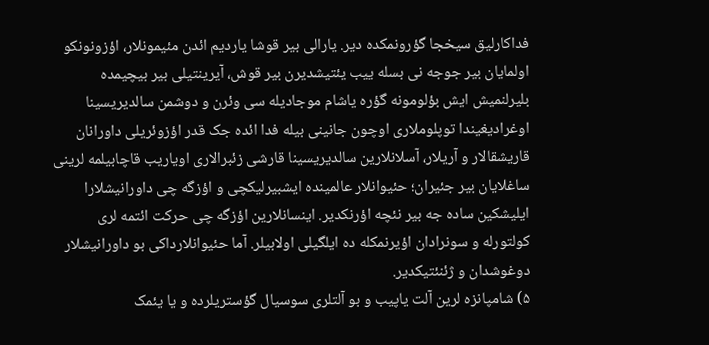فداکارلیق سیخجا گؤرونمکده دیر. یارالی بیر قوشا یاردیم ائدن مئیمونلار، اؤزونونکو اولمایان بیر جوجه نی بسله ییب یئتیشدیرن بیر قوش، آیرینتیلی بیر بیچیمده بلیرلنمیش ایش بؤلومونه گؤره یاشام موجادیله سی وئرن و دوشمن سالدیریسینا اوغرادیغیندا توپلوملاری اوچون جانینی بیله فدا ائده جک قدر اؤزوئریلی داورانان قاریشقالار و آریلار، آسلانلارین سالدیریسینا قارشی زئبرالاری اویاریب قاچابیلمه لرینی ساغلایان بیر جئیران؛ حئیوانلار عالمینده ایشبیرلیکچی و اؤزگه چی داورانیشلارا ایلیشکین ساده جه بیر نئچه اؤرنکدیر. اینسانلارین اؤزگه چی حرکت ائتمه لری کولتورله و سونرادان اؤیرنمکله ده ایلگیلی اولابیلر. آما حئیوانلارداکی بو داورانیشلار دوغوشدان و ژئنئتیکدیر.
۵) شامپانزه لرین آلت یاپیب و بو آلتلری سوسیال گؤستریلرده و یا یئمک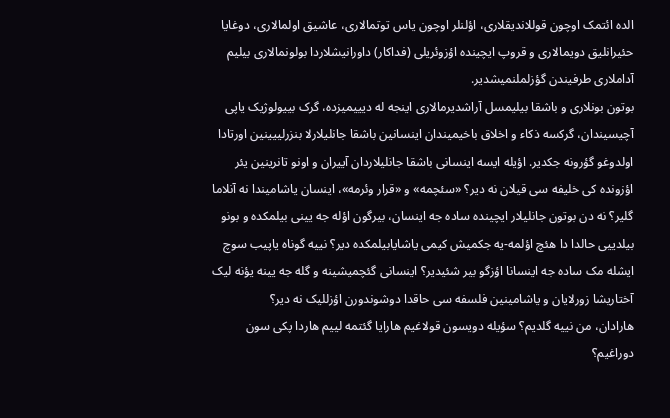الده ائتمک اوچون قوللاندیقلاری، اؤلنلر اوچون یاس توتمالاری، عاشیق اولمالاری، دوغایا حئیرانلیق دویمالاری و قروپ ایچینده اؤزوئریلی (فداکار) داورانیشلاردا بولونمالاری بیلیم آداملاری طرفیندن گؤزلملنمیشدیر.
بوتون بونلاری و باشقا بیلیمسل آراشدیرمالاری اینجه له دیییمیزده، گرک بییولوژیک یاپی آچیسیندان، گرکسه ذکاء و اخلاق باخیمیندان اینسانین باشقا جانلیلارلا بنزرلییینین اورتادا اولدوغو گؤرونه جکدیر. اؤیله ایسه اینسانی باشقا جانلیلاردان آییران و اونو تانرینین یئر اؤزونده کی خلیفه سی قیلان نه دیر؟ «سئچمه» و «قرار وئرمه»، اینسان یاشامیندا نه آنلاما گلیر؟ نه دن بوتون جانلیلار ایچینده ساده جه اینسان، بیرگون اؤله جه یینی بیلمکده و بونو بیلدییی حالدا دا هئچ اؤلمه-یه جکمیش کیمی یاشایابیلمکده دیر؟ نییه گوناه یاپیب سوچ ایشله مک ساده جه اینسانا اؤزگو بیر شئیدیر؟ اینسانی گئچمیشینه و گله جه یینه یؤنه لیک آختاریشا زورلایان و یاشامینین فلسفه سی حاقدا دوشوندورن اؤزللیک نه دیر؟
هارادان، من نییه گلدیم؟ سؤیله دویسون قولاغیم هارایا گئتمه لییم هاردا پکی سون دوراغیم؟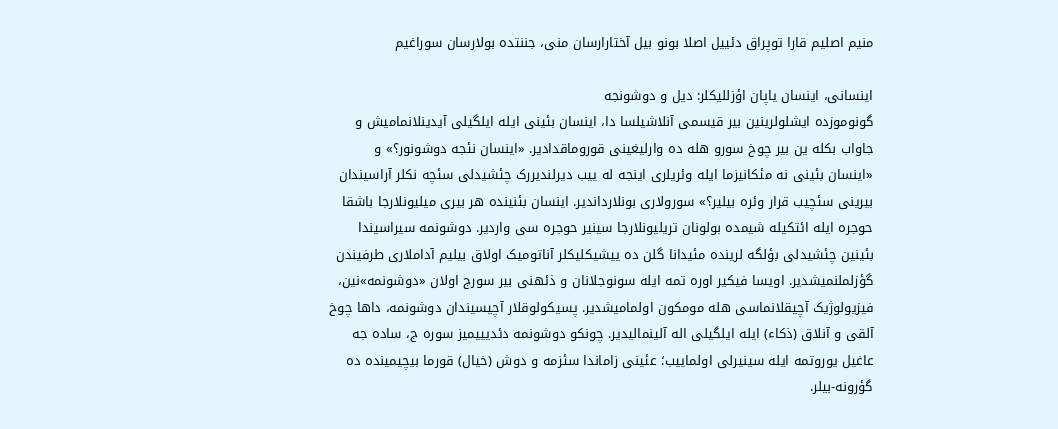منیم اصلیم قارا توپراق دئییل اصلا بونو بیل آختارارسان منی، جننتده بولارسان سوراغیم

اینسانی، اینسان یاپان اؤزللیکلر: دیل و دوشونجه
گونوموزده ایشلولرینین بیر قیسمی آنلاشیلسا دا، اینسان بئینی ایله ایلگیلی آیدینلانمامیش و جاواب بکله ین بیر چوخ سورو هله ده وارلیغینی قوروماقدادیر. «اینسان نئجه دوشونور؟» و «اینسان بئینی نه مئکانیزما ایله وئریلری اینجه له ییب دیرلندیررک چئشیدلی سئچه نکلر آراسیندان بیرینی سئچیب قرار وئره بیلیر؟» سورولاری بونلارداندیر. اینسان بئنینده هر بیری میلیونلارجا باشقا حوجره ایله ائتکیله شیمده بولونان تریلیونلارجا سینیر حوجره سی واردیر. دوشونمه سیراسیندا بئینین چئشیدلی بؤلگه لرینده مئیدانا گلن ده ییشیکلیکلر آناتومیک اولاق بیلیم آداملاری طرفیندن گؤزلملنمیشدیر. اویسا فیکیر اوره تمه ایله سونوجلانان و ذئهنی بیر سورج اولان «دوشونمه»نین، فیزیولوژیک آچیقلانماسی هله مومکون اولمامیشدیر. پسیکولوقلار آچیسیندان دوشونمه، داها چوخ آلقی و آنلاق (ذکاء) ایله ایلگیلی اله آلینمالیدیر. چونکو دوشونمه دئدیییمیز سوره ج، ساده جه عاغیل یوروتمه ایله سینیرلی اولماییب؛ عئینی زاماندا سئزمه و دوش (خیال) قورما بیچیمینده ده گؤرونه-بیلر.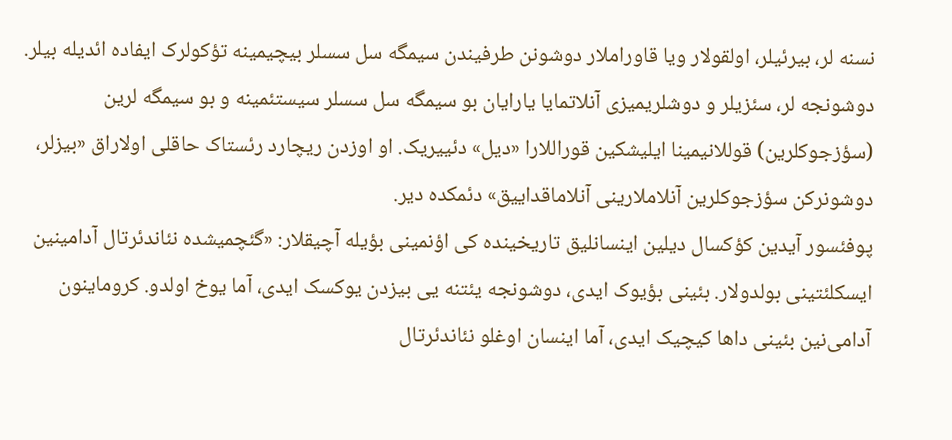نسنه لر، بیرئیلر، اولقولار ویا قاوراملار دوشونن طرفیندن سیمگه سل سسلر بیچیمینه تؤکولرک ایفاده ائدیله بیلر. دوشونجه لر، سئزیلر و دوشلریمیزی آنلاتمایا یارایان بو سیمگه سل سسلر سیستئمینه و بو سیمگه لرین (سؤزجوکلرین) قوللانیمینا ایلیشکین قوراللارا «دیل» دئییریک. او اوزدن ریچارد رئستاک حاقلی اولاراق «بیزلر، دوشونرکن سؤزجوکلرین آنلاملارینی آنلاماقداییق» دئمکده دیر.
پوفئسور آیدین کؤکسال دیلین اینسانلیق تاریخینده کی اؤنمینی بؤیله آچیقلار: «گئچمیشده نئاندئرتال آدامینین ایسکلئتینی بولدولار. بئینی بؤیوک ایدی، دوشونجه یئتنه یی بیزدن یوکسک ایدی، آما یوخ اولدو. کروماینون آدامی‌نین بئینی داها کیچیک ایدی، آما اینسان اوغلو نئاندئرتال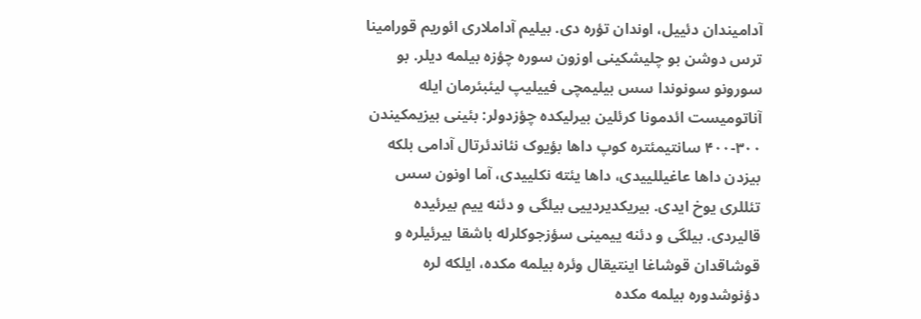آدامیندان دئییل، اوندان تؤره دی. بیلیم آداملاری ائوریم قورامینا ترس دوشن بو چلیشکینی اوزون سوره چؤزه بیلمه دیلر. بو سورونو سونوندا سس بیلیمچی فییلیپ لیئبئرمان ایله آناتومیست ائدمونا کرئلین بیرلیکده چؤزدولر: بئینی بیزیمکیندن ۳۰۰-۴۰۰ سانتیمئتره کوپ داها بؤیوک نئاندئرتال آدامی بلکه بیزدن داها عاغیللییدی، داها یئته نکلییدی، آما اونون سس تئللری یوخ ایدی. بیریکدیردییی بیلگی و دئنه ییم بیرئیده قالیردی. بیلگی و دئنه ییمینی سؤزجوکلرله باشقا بیرئیلره و قوشاقدان قوشاغا اینتیقال وئره بیلمه مکده، ایلکه لره دؤنوشدوره بیلمه مکده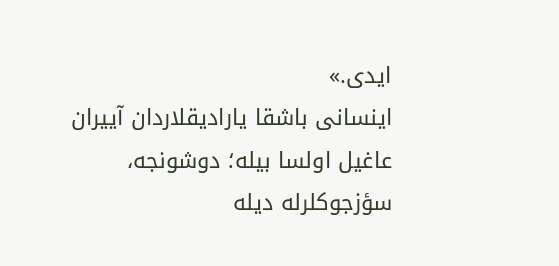ایدی.»
اینسانی باشقا یارادیقلاردان آییران عاغیل اولسا بیله؛ دوشونجه، سؤزجوکلرله دیله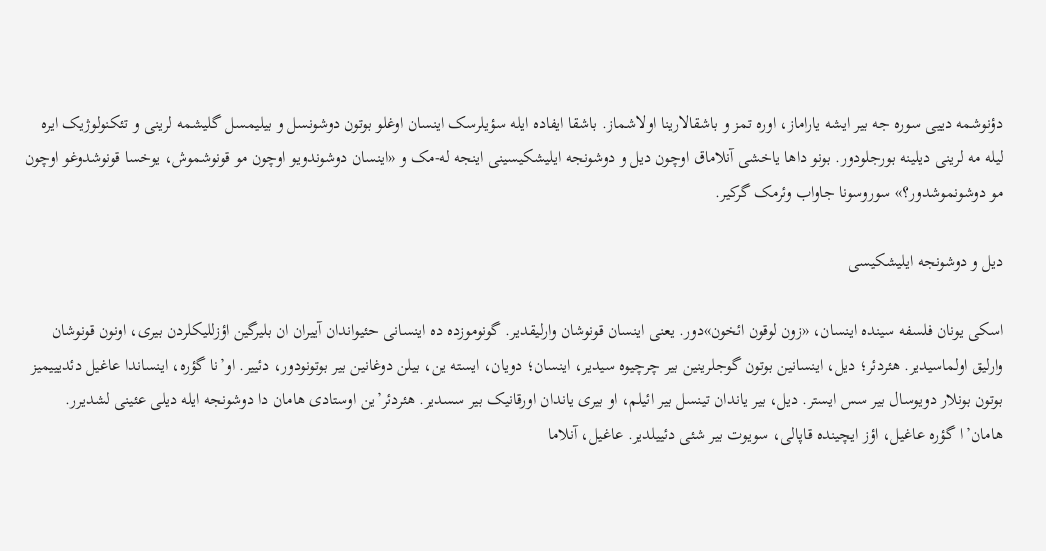دؤنوشمه دییی سوره جه بیر ایشه یاراماز، اوره تمز و باشقالارینا اولاشماز. باشقا ایفاده ایله سؤیلرسک اینسان اوغلو بوتون دوشونسل و بیلیمسل گلیشمه لرینی و تئکنولوژیک ایره لیله مه لرینی دیلینه بورجلودور. بونو داها یاخشی آنلاماق اوچون دیل و دوشونجه ایلیشکیسینی اینجه له-مک و «اینسان دوشوندویو اوچون مو قونوشموش، یوخسا قونوشدوغو اوچون مو دوشونموشدور؟» سوروسونا جاواب وئرمک گرکیر.

دیل و دوشونجه ایلیشکیسی

اسکی یونان فلسفه سینده اینسان، «زون لوقون ائخون»دور. یعنی اینسان قونوشان وارلیقدیر. گونوموزده ده اینسانی حئیواندان آییران ان بلیرگین اؤزللیکلردن بیری، اونون قونوشان وارلیق اولماسیدیر. هئردئر؛ دیل، اینسانین بوتون گوجلرینین بیر چرچیوه سیدیر، اینسان؛ دویان، ایسته ین، بیلن دوغانین بیر بوتونودور، دئییر. او’نا گؤره، اینساندا عاغیل دئدیییمیز بوتون بونلار دویوسال بیر سس ایستر. دیل، بیر یاندان تینسل بیر ائیلم، او بیری یاندان اورقانیک بیر سسدیر. هئردئر’ین اوستادی هامان دا دوشونجه ایله دیلی عئینی لشدیرر. هامان’ا گؤره عاغیل، اؤز ایچینده قاپالی، سویوت بیر شئی دئییلدیر. عاغیل، آنلاما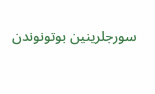سورجلرینین بوتونوندن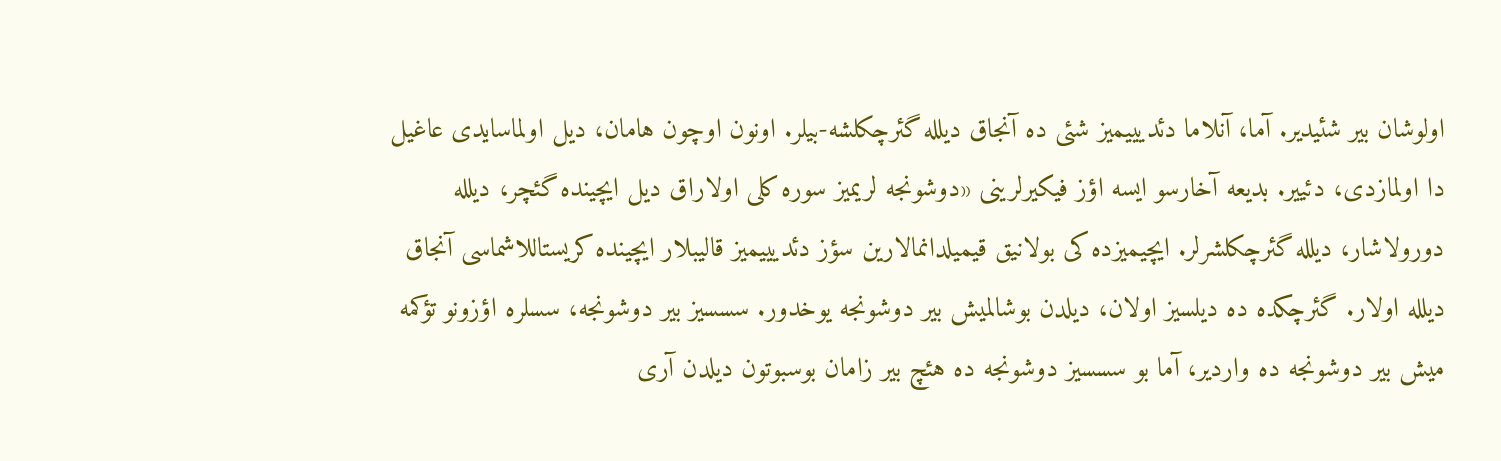اولوشان بیر شئیدیر. آما، آنلاما دئدیییمیز شئی ده آنجاق دیلله گئرچکلشه-بیلر. اونون اوچون هامان، دیل اولماسایدی عاغیل دا اولمازدی، دئییر. بدیعه آخارسو ایسه اؤز فیکیرلرینی «دوشونجه لریمیز سوره کلی اولاراق دیل ایچینده گئچر، دیلله دورولاشار، دیلله گئرچکلشرلر. ایچیمیزده کی بولانیق قیمیلدانمالارین سؤز دئدیییمیز قالیبلار ایچینده کریستاللاشماسی آنجاق دیلله اولار. گئرچکده ده دیلسیز اولان، دیلدن بوشالمیش بیر دوشونجه یوخدور. سسسیز بیر دوشونجه، سسلره اؤزونو تؤکمه میش بیر دوشونجه ده واردیر، آما بو سسسیز دوشونجه ده هئچ بیر زامان بوسبوتون دیلدن آری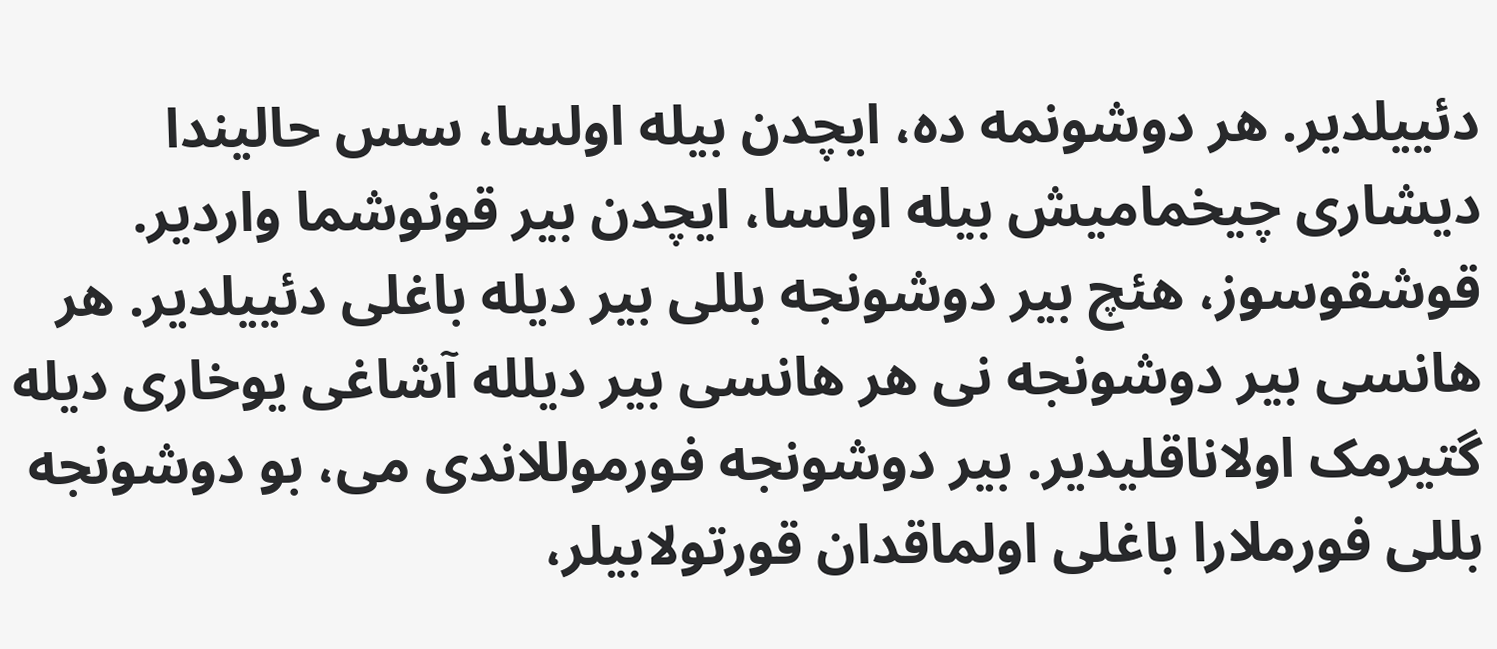دئییلدیر. هر دوشونمه ده، ایچدن بیله اولسا، سس حالیندا دیشاری چیخمامیش بیله اولسا، ایچدن بیر قونوشما واردیر. قوشقوسوز، هئچ بیر دوشونجه بللی بیر دیله باغلی دئییلدیر. هر هانسی بیر دوشونجه نی هر هانسی بیر دیلله آشاغی یوخاری دیله گتیرمک اولاناقلیدیر. بیر دوشونجه فورموللاندی می، بو دوشونجه بللی فورملارا باغلی اولماقدان قورتولابیلر،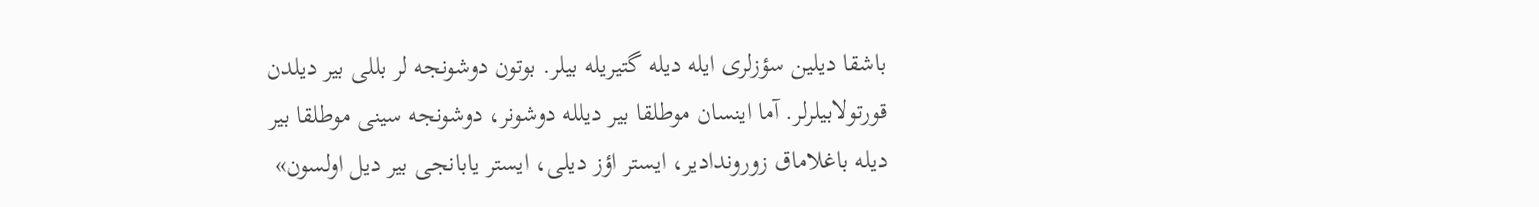باشقا دیلین سؤزلری ایله دیله گتیریله بیلر. بوتون دوشونجه لر بللی بیر دیلدن قورتولابیلرلر. آما اینسان موطلقا بیر دیلله دوشونر، دوشونجه سینی موطلقا بیر دیله باغلاماق زوروندادیر، ایستر اؤز دیلی، ایستر یابانجی بیر دیل اولسون»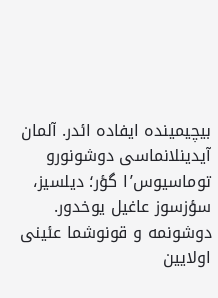بیچیمینده ایفاده ائدر. آلمان آیدینلانماسی دوشونورو توماسیوس’ا گؤر؛ دیلسیز، سؤزسوز عاغیل یوخدور. دوشونمه و قونوشما عئینی اولایین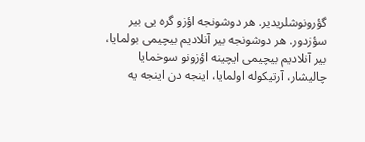گؤرونوشلریدیر. هر دوشونجه اؤزو گره یی بیر سؤزدور. هر دوشونجه بیر آنلادیم بیچیمی بولمایا، بیر آنلادیم بیچیمی ایچینه اؤزونو سوخمایا چالیشار، آرتیکوله اولمایا، اینجه دن اینجه یه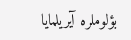بؤلوملره آیریلمایا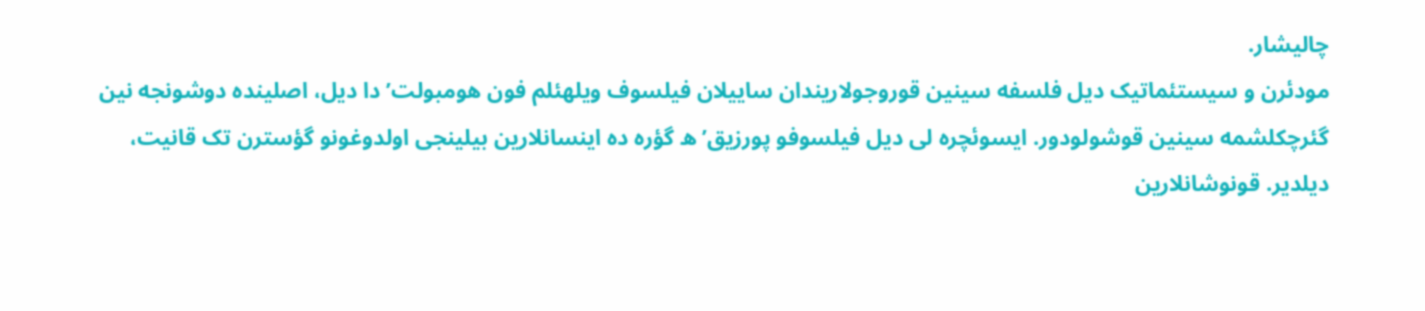چالیشار.
مودئرن و سیستئماتیک دیل فلسفه سینین قوروجولاریندان ساییلان فیلسوف ویلهئلم فون هومبولت’دا دیل، اصلینده دوشونجه نین گئرچکلشمه سینین قوشولودور. ایسوئچره لی دیل فیلسوفو پورزیق’ه گؤره ده اینسانلارین بیلینجی اولدوغونو گؤسترن تک قانیت، دیلدیر. قونوشانلارین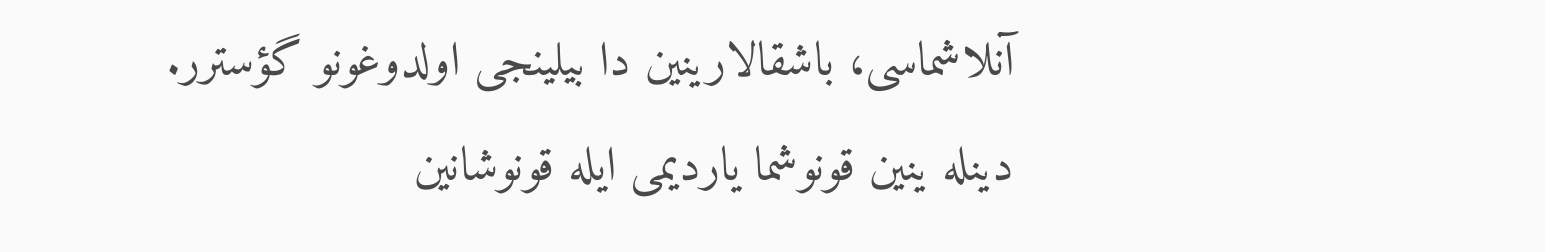آنلاشماسی، باشقالارینین دا بیلینجی اولدوغونو گؤسترر. دینله ینین قونوشما یاردیمی ایله قونوشانین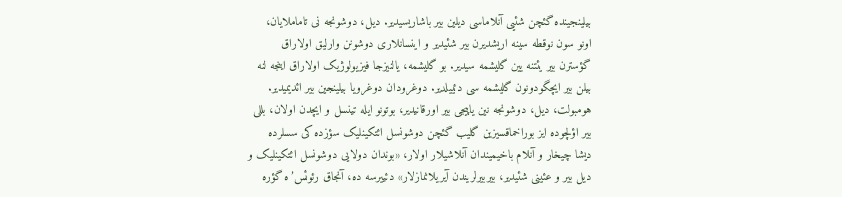بیلینجینده گئچن شئیی آنلاماسی دیلین بیر باشاریسیدیر. دیل، دوشونجه نی تاماملایان، اونو سون نوقطه سینه اریشدیرن بیر شئیدیر و اینسانلاری دوشونن وارلیق اولاراق گؤسترن بیر یئتنه یین گلیشمه سیدیر. بو گلیشمه، یالنیزجا فیزیولوژیک اولاراق اینجه لنه بیلن بیر ایچگودونون گلیشمه سی دئییلدیر. دوغرودان دوغرویا بیلینجین بیر ائدیمیدیر. هومبولت، دیل، دوشونجه نین یاپیجی بیر اورقانیدیر، بوتونو ایله تینسل و ایچدن اولان، بللی بیر اؤلچوده ایز بوراخماقسیزین گلیب گئچن دوشونسل ائتکینلیک سؤزده کی سسلرده دیشا چیخار و آنلام باخیمیندان آنلاشیلار اولار، «بوندان دولایی دوشونسل ائتکینلیک و دیل بیر و عئینی شئیدیر، بیربیرلریندن آیریلانمازلار» دئییرسه ده، آنجاق رئوئس’ه گؤره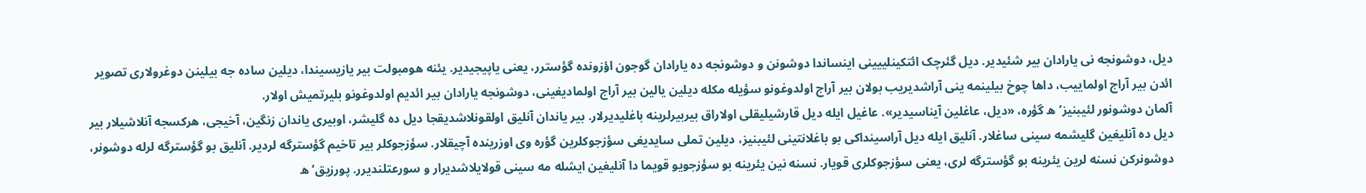دیل، دوشونجه نی یارادان بیر شئیدیر. دیل گئرچک ائتکینلییینی اینساندا دوشونن و دوشونجه ده یارادان گوجون اؤزونده گؤسترر، یعنی یاپیجیدیر. یئنه هومبولت بیر یازیسیندا، دیلین ساده جه بیلینن دوغرولاری تصویر ائدن بیر آراج اولماییب، داها چوخ بیلینمه ینی آراشدیریب بولان بیر آراج اولدوغونو سؤیله مکله دیلین یالین بیر آراج اولمادیغینی، دوشونجه یارادان بیر ائدیم اولدوغونو بلیرتمیش اولار.
آلمان دوشونور لئیبنیز’ه گؤره، «دیل، عاغلین آیناسیدیر». عاغیل ایله دیل قارشیلیقلی اولاراق بیربیرلرینه باغلیدیرلار. بیر یاندان آنلیق اولقونلاشدیقجا دیل ده گلیشر، اوبیری یاندان زنگین، آخیجی، هرکسجه آنلاشیلار بیر دیل ده آنلیغین گلیشمه سینی ساغلار. آنلیق ایله دیل آراسینداکی بو باغلانتینی لئیبنیز، دیلین تملی سایدیغی سؤزجوکلرین گؤره وی اوزرینده آچیقلار. سؤزجوکلر بیر تاخیم گؤسترگه لردیر. آنلیق بو گؤسترگه لرله دوشونر، دوشونرکن نسنه لرین یئرینه بو گؤسترگه لری، یعنی سؤزجوکلری قویار. نسنه نین یئرینه بو سؤزجویو قویما دا آنلیغین ایشله مه سینی قولایلاشدیرار و سورعتلندیرر. پورزیق’ه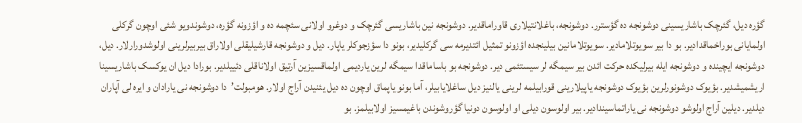گؤره دیل، گئرچک باشاریسینی دوشونجه ده گؤسترر. دوشونجه، باغلانتیلاری قاوراماقدیر. دوشونجه نین باشاریسی گئرچک و دوغرو اولانی سئچمه ده و اؤزونه گؤره، دوشوندویو شئی اوچون گرکلی اولمایانی بوراخماقدادیر. بو دا بیر سویوتلامادیر. سویوتلامانین بیلینجده اؤزونو تمثیل ائتدیرمه سی گرکلیدیر، بونو دا سؤزجوکلر یاپار. دیل و دوشونجه قارشیلیقلی اولاراق بیربیرلرینی اولوشدورارلار. دیل، دوشونجه ایچینده و دوشونجه ایله بیرلیکده حرکت ائدن بیر سیمگه لر سیستئمی دیر. دوشونجه بو باساماقدا سیمگه لرین یاردیمی اولماقسیزین آرتیق اولاناقلی دئییلدیر. بورادا دیل ان یوکسک باشاریسینا اریشمیشدیر. بؤیوک دوشونورلرین بؤیوک دوشونجه یاپیلارینی قورابیلمه لرینی یالنیز دیل ساغلایابیلر، آما بونو یاپماق اوچون ده دیل یئنیدن آراج اولار. هومبولت’دا دوشونجه نی یارادان و ایره لی آپاران دیلدیر. دیلین آراج اولوشو دوشونجه نی یاراتماسیندادیر. بیر اولوسون دیلی او اولوسون دونیا گؤروشوندن باغیمسیز اولابیلمز. بو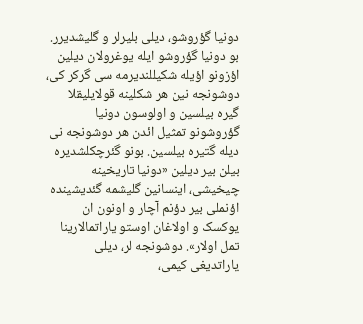دونیا گؤروشو، دیلی بلیرلر و گلیشدیرر. بو دونیا گؤروشو ایله یوغرولان دیلین اؤزونو اؤیله شکیللندیرمه سی گرکر کی، دوشونجه نین هر شکلینه قولایلیقلا گیره بیلسین و اولوسون دونیا گؤروشونو تمثیل ائدن هر دوشونجه نی دیله گتیره بیلسین. بونو گئرچکلشدیره بیلن بیر دیلین «دونیا تاریخینه چیخیشی، اینسانین گلیشمه گئدیشینده اؤنملی بیر دؤنم آچار و اونون ان یوکسک و اولاغان اوستو یاراتمالارینا تمل اولار». دوشونجه لر، دیلی یاراتدیغی کیمی،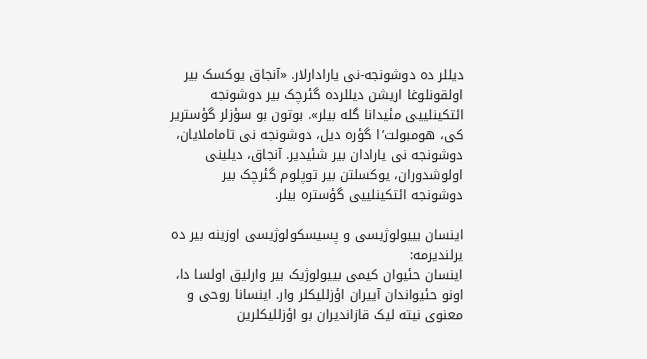دیللر ده دوشونجه-نی یارادارلار. «آنجاق یوکسک بیر اولقونلوغا اریشن دیللرده گئرچک بیر دوشونجه ائتکینلییی مئیدانا گله بیلر». بوتون بو سؤزلر گؤستریر کی، هومبولت’ا گؤره دیل، دوشونجه نی تاماملایان، دوشونجه نی یارادان بیر شئیدیر. آنجاق، دیلینی اولوشدوران، یوکسلتن بیر توپلوم گئرچک بیر دوشونجه ائتکینلییی گؤستره بیلر.

اینسان بییولوژیسی و پسیسکولوژیسی اوزینه بیر ده یرلندیرمه:
اینسان حئیوان کیمی بییولوژیک بیر وارلیق اولسا دا، اونو حئیواندان آییران اؤزللیکلر وار. اینسانا روحی و معنوی نیته لیک قازاندیران بو اؤزللیکلرین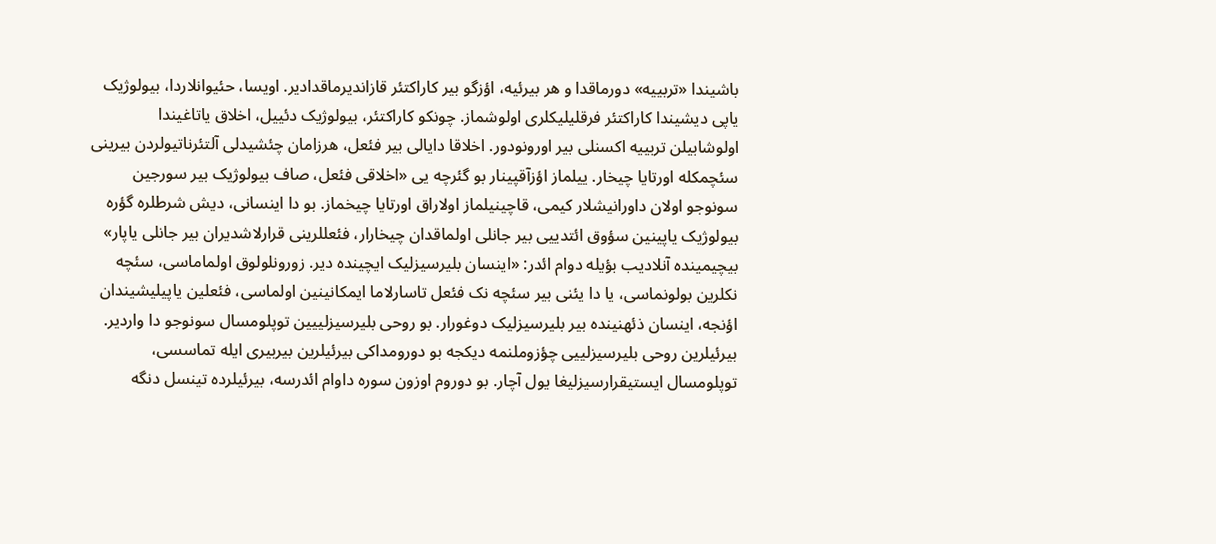باشیندا «تربییه» دورماقدا و هر بیرئیه، اؤزگو بیر کاراکتئر قازاندیرماقدادیر. اویسا، حئیوانلاردا، بیولوژیک یاپی دیشیندا کاراکتئر فرقلیلیکلری اولوشماز. چونکو کاراکتئر، بیولوژیک دئییل، اخلاق یاتاغیندا اولوشابیلن تربییه اکسنلی بیر اورونودور. اخلاقا دایالی بیر فئعل، هرزامان چئشیدلی آلتئرناتیولردن بیرینی سئچمکله اورتایا چیخار. ییلماز اؤزآقپینار بو گئرچه یی «اخلاقی فئعل، صاف بیولوژیک بیر سورجین سونوجو اولان داورانیشلار کیمی، قاچینیلماز اولاراق اورتایا چیخماز. بو دا اینسانی، دیش شرطلره گؤره بیولوژیک یاپینین سؤوق ائتدییی بیر جانلی اولماقدان چیخارار، فئعللرینی قرارلاشدیران بیر جانلی یاپار» بیچیمینده آنلادیب بؤیله دوام ائدر: «اینسان بلیرسیزلیک ایچینده دیر. زورونلولوق اولماماسی، سئچه نکلرین بولونماسی، یا دا یئنی بیر سئچه نک فئعل تاسارلاما ایمکانینین اولماسی، فئعلین یاپیلیشیندان اؤنجه، اینسان ذئهنینده بیر بلیرسیزلیک دوغورار. بو روحی بلیرسیزلییین توپلومسال سونوجو دا واردیر. بیرئیلرین روحی بلیرسیزلییی چؤزوملنمه دیکجه بو دورومداکی بیرئیلرین بیربیری ایله تماسسی، توپلومسال ایستیقرارسیزلیغا یول آچار. بو دوروم اوزون سوره داوام ائدرسه، بیرئیلرده تینسل دنگه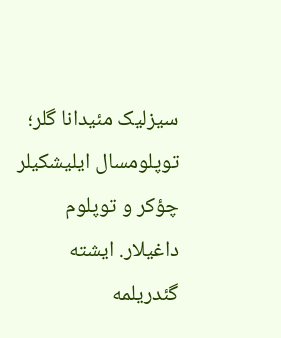سیزلیک مئیدانا گلر؛ توپلومسال ایلیشکیلر چؤکر و توپلوم داغیلار. ایشته گئدریلمه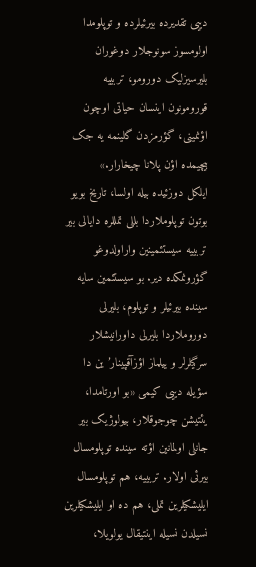دییی تقدیرده بیرئیلرده و توپلومدا اولومسوز سونوجلار دوغوران بلیرسیزلیک دورومو، تربییه قورومونون اینسان حیاتی اوچون اؤنمینی، گؤرمزدن گلینمه یه جک بیچیمده اؤن پلانا چیخارار.»
ایلکل دوزئیده بیله اولسا، تاریخ بویو بوتون توپلوملاردا بللی تمللره دایالی بیر تربییه سیستئمینین واراولدوغو گؤرونمکده دیر. بو سیستئمین سایه سینده بیرئیلر و توپلوم، بلیرلی دوروملاردا بلیرلی داورانیشلار سرگیلرلر و ییلماز اؤزآقپینار’ین دا سؤیله دییی کیمی «بو اورتامدا، یئتیشن چوجوقلار، بیولوژیک بیر جانلی اولمانین اؤته سینده توپلومسال بیرئی اولار. تربییه، هم توپلومسال ایلیشکیلرین تملی، هم ده او ایلیشکیلرین نسیلدن نسیله اینتیقال یولویلا،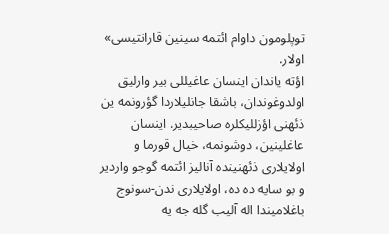توپلومون داوام ائتمه سینین قارانتیسی» اولار.
اؤته یاندان اینسان عاغیللی بیر وارلیق اولدوغوندان، باشقا جانلیلاردا گؤرونمه ین ذئهنی اؤزللیکلره صاحیبدیر. اینسان عاغلینین، دوشونمه، خیال قورما و اولایلاری ذئهنینده آنالیز ائتمه گوجو واردیر و بو سایه ده ده، اولایلاری ندن-سونوج باغلامیندا اله آلیب گله جه یه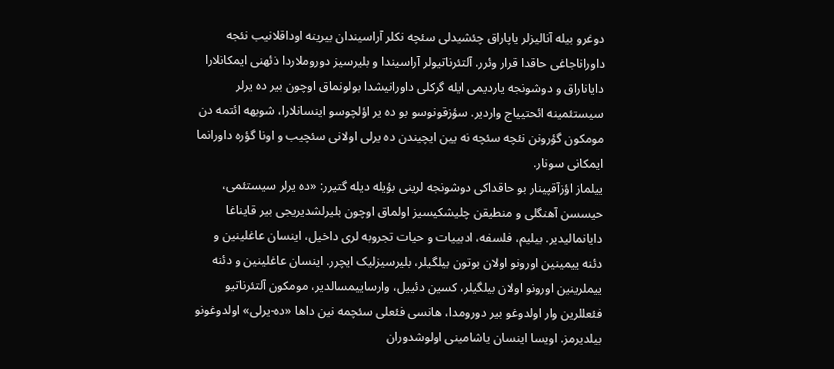دوغرو بیله آنالیزلر یاپاراق چئشیدلی سئچه نکلر آراسیندان بیرینه اوداقلانیب نئجه داوراناجاغی حاقدا قرار وئرر. آلتئرناتیولر آراسیندا و بلیرسیز دوروملاردا ذئهنی ایمکانلارا دایاناراق و دوشونجه یاردیمی ایله گرکلی داورانیشدا بولونماق اوچون بیر ده یرلر سیستئمینه ائحتییاج واردیر. سؤزقونوسو بو ده یر اؤلچوسو اینسانلارا، شوبهه ائتمه دن مومکون گؤرونن نئچه سئچه نه یین ایچیندن ده یرلی اولانی سئچیب و اونا گؤره داورانما ایمکانی سونار.
ییلماز اؤزآقپینار بو حاقداکی دوشونجه لرینی بؤیله دیله گتیرر: «ده یرلر سیستئمی، حیسسن آهنگلی و منطیقن چلیشکیسیز اولماق اوچون بلیرلشدیریجی بیر قایناغا دایانمالیدیر. بیلیم، فلسفه، ادبییات و حیات تجروبه لری داخیل، اینسان عاغلینین و دئنه ییمینین اورونو اولان بوتون بیلگیلر، بلیرسیزلیک ایچرر. اینسان عاغلینین و دئنه ییملرینین اورونو اولان بیلگیلر، کسین دئییل، وارساییمسالدیر، مومکون آلتئرناتیو فئعللرین وار اولدوغو بیر دورومدا، هانسی فئعلی سئچمه نین داها «ده-یرلی» اولدوغونو بیلدیرمز. اویسا اینسان یاشامینی اولوشدوران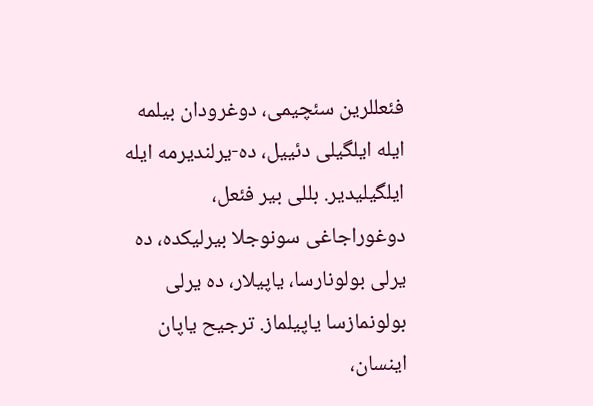فئعللرین سئچیمی، دوغرودان بیلمه ایله ایلگیلی دئییل، ده-یرلندیرمه ایله ایلگیلیدیر. بللی بیر فئعل، دوغوراجاغی سونوجلا بیرلیکده، ده یرلی بولونارسا، یاپیلار، ده یرلی بولونمازسا یاپیلماز. ترجیح یاپان اینسان،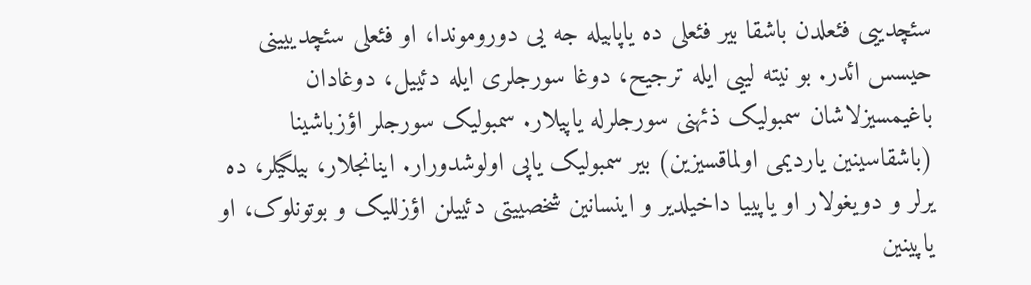سئچدییی فئعلدن باشقا بیر فئعلی ده یاپابیله جه یی دوروموندا، او فئعلی سئچدییینی حیسس ائدر. بو نیته لییی ایله ترجیح، دوغا سورجلری ایله دئییل، دوغادان باغیمسیزلاشان سمبولیک ذئهنی سورجلرله یاپیلار. سمبولیک سورجلر اؤزباشینا (باشقاسینین یاردیمی اولماقسیزین) بیر سمبولیک یاپی اولوشدورار. اینانجلار، بیلگیلر، ده یرلر و دویغولار او یاپییا داخیلدیر و اینسانین شخصییتی دئییلن اؤزللیک و بوتونلوک، او یاپینین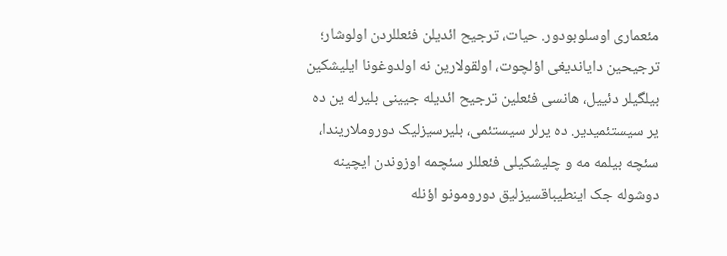مئعماری اوسلوبودور. حیات، ترجیح ائدیلن فئعللردن اولوشار؛ ترجیحین دایاندیغی اؤلچوت، اولقولارین نه اولدوغونا ایلیشکین بیلگیلر دئییل، هانسی فئعلین ترجیح ائدیله جیینی بلیرله ین ده یر سیستئمیدیر. ده یرلر سیستئمی، بلیرسیزلیک دوروملاریندا، سئچه بیلمه مه و چلیشکیلی فئعللر سئچمه اوزوندن ایچینه دوشوله جک اینطیباقسیزلیق دورومونو اؤنله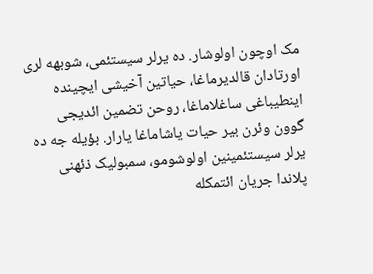مک اوچون اولوشار. ده یرلر سیستئمی، شوبهه لری اورتادان قالدیرماغا، حیاتین آخیشی ایچینده اینطیباغی ساغلاماغا، روحن تضمین ائدیجی گوون وئرن بیر حیات یاشاماغا یارار. بؤیله جه ده یرلر سیستئمینین اولوشومو، سمبولیک ذئهنی پلاندا جریان ائتمکله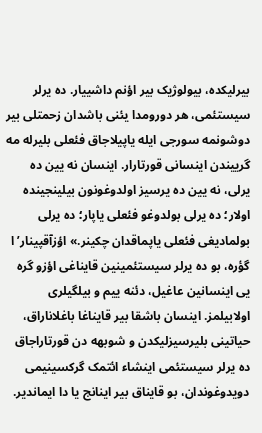بیرلیکده، بیولوژیک بیر اؤنم داشییار. ده یرلر سیستئمی، هر دورومدا یئنی باشدان زحمتلی بیر دوشونمه سورجی ایله یاپیلاجاق فئعلی بلیرله مه گرییندن اینسانی قورتارار. اینسان نه یین ده یرلی، نه یین ده یرسیز اولدوغونون بیلینجینده اولار؛ ده یرلی بولدوغو فئعلی یاپار؛ ده یرلی بولمادیغی فئعلی یاپماقدان چکینر.» اؤزآقپینار’ا گؤره، بو ده یرلر سیستئمینین قایناغی اؤزو گره یی اینسانین عاغیل، دئنه ییم و بیلگیلری اولابیلمز. اینسان باشقا بیر قایناغا باغلاناراق، حیاتینی بلیرسیزلیکدن و شوبهه دن قورتاراجاق ده یرلر سیستئمی اینشاء ائتمک گرکسینیمی دویدوغوندان، بو قایناق بیر اینانج یا دا ایماندیر.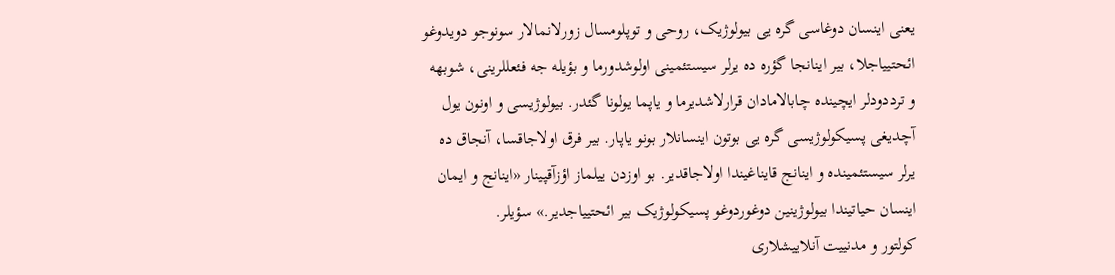یعنی اینسان دوغاسی گره یی بیولوژیک، روحی و توپلومسال زورلانمالار سونوجو دویدوغو ائحتییاجلا، بیر اینانجا گؤره ده یرلر سیستئمینی اولوشدورما و بؤیله جه فئعللرینی، شوبهه و ترددودلر ایچینده چابالامادان قرارلاشدیرما و یاپما یولونا گئدر. بیولوژیسی و اونون یول آچدیغی پسیکولوژیسی گره یی بوتون اینسانلار بونو یاپار. بیر فرق اولاجاقسا، آنجاق ده یرلر سیستئمینده و اینانج قایناغیندا اولاجاقدیر. بو اوزدن ییلماز اؤزآقپینار «اینانج و ایمان اینسان حیاتیندا بیولوژینین دوغوردوغو پسیکولوژیک بیر ائحتییاجدیر.» سؤیلر.
کولتور و مدنییت آنلاییشلاری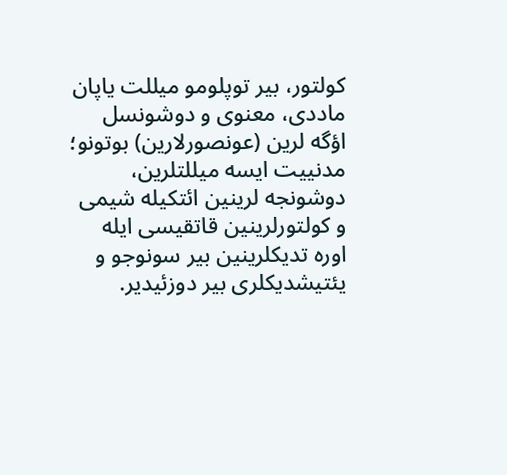کولتور، بیر توپلومو میللت یاپان ماددی، معنوی و دوشونسل اؤگه لرین (عونصورلارین) بوتونو؛ مدنییت ایسه میللتلرین، دوشونجه لرینین ائتکیله شیمی و کولتورلرینین قاتقیسی ایله اوره تدیکلرینین بیر سونوجو و یئتیشدیکلری بیر دوزئیدیر.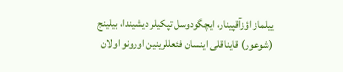ییلماز اؤزآقپینار، ایچگودوسل تپکیلر دیشیندا، بیلینج (شوعور) قایناقلی اینسان فئعللرینین اورونو اولان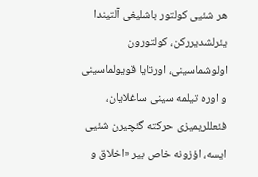هر شئیی کولتور باشلیغی آلتیندا یئرلشدیررکن، کولتورون اولوشماسینی، اورتایا قویولماسینی و اوره تیلمه سینی ساغلایان، فئعللریمیزی حرکته گئچیرن شئیی ایسه، اؤزونه خاص بیر «اخلاق و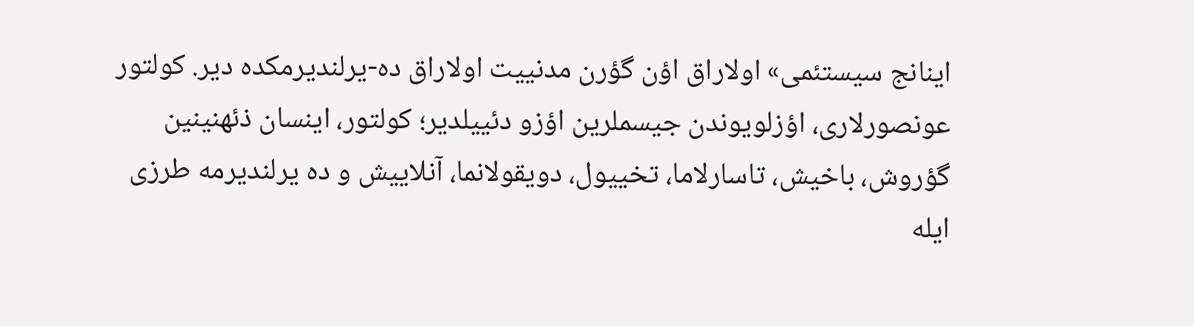اینانج سیستئمی» اولاراق اؤن گؤرن مدنییت اولاراق ده-یرلندیرمکده دیر. کولتور عونصورلاری، اؤزلویوندن جیسملرین اؤزو دئییلدیر؛ کولتور، اینسان ذئهنینین گؤروش، باخیش، تاسارلاما، تخییول، دویقولانما، آنلاییش و ده یرلندیرمه طرزی ایله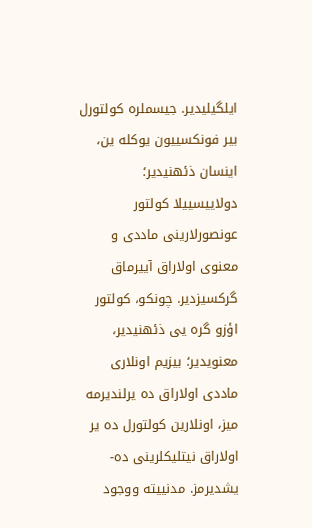ایلگیلیدیر. جیسملره کولتورل بیر فونکسییون یوکله ین، اینسان ذئهنیدیر؛ دولاییسییلا کولتور عونصورلارینی ماددی و معنوی اولاراق آییرماق گرکسیزدیر. چونکو، کولتور اؤزو گره یی ذئهنیدیر، معنویدیر؛ بیزیم اونلاری ماددی اولاراق ده یرلندیرمه میز، اونلارین کولتورل ده یر اولاراق نیتلیکلرینی ده-یشدیرمز. مدنییته ووجود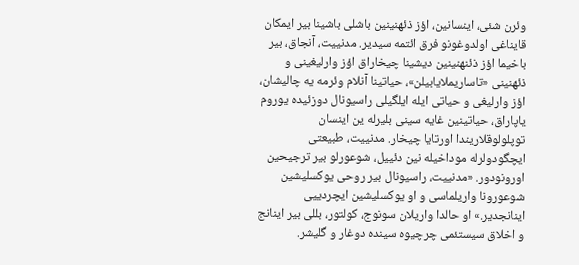وئرن شئی، اینسانین، اؤز ذئهنینین باشلی باشینا بیر ایمکان قایناغی اولدوغونو فرق ائتمه سیدیر. مدنییت، آنجاق، بیر باخیما اؤز ذئنهنینین دیشینا چیخاراق اؤز وارلیغینی و ذئهنینی «تاساریملایابیلن»، حیاتینا آنلام وئرمه یه چالیشان، اؤز وارلیغی و حیاتی ایله ایلگیلی راسیونال دوزئیده یوروم یاپاراق، حیاتینین غایه سینی بلیرله ین اینسان توپلولوقلاریندا اورتایا چیخار. مدنییت، طبیعتی ایچگودولرله موداخیله نین دئییل، شوعورلو بیر ترجیحین اورونودور. «مدنییت، راسیونال بیر روحی یوکسلیشین شوعورونا واریلماسی و او یوکسلیشین ایچردییی اینانجدیر.» او حالدا واریلان سونوج، کولتور، بللی بیر اینانج و اخلاق سیستئمی چرچیوه سینده دوغار و گلیشر.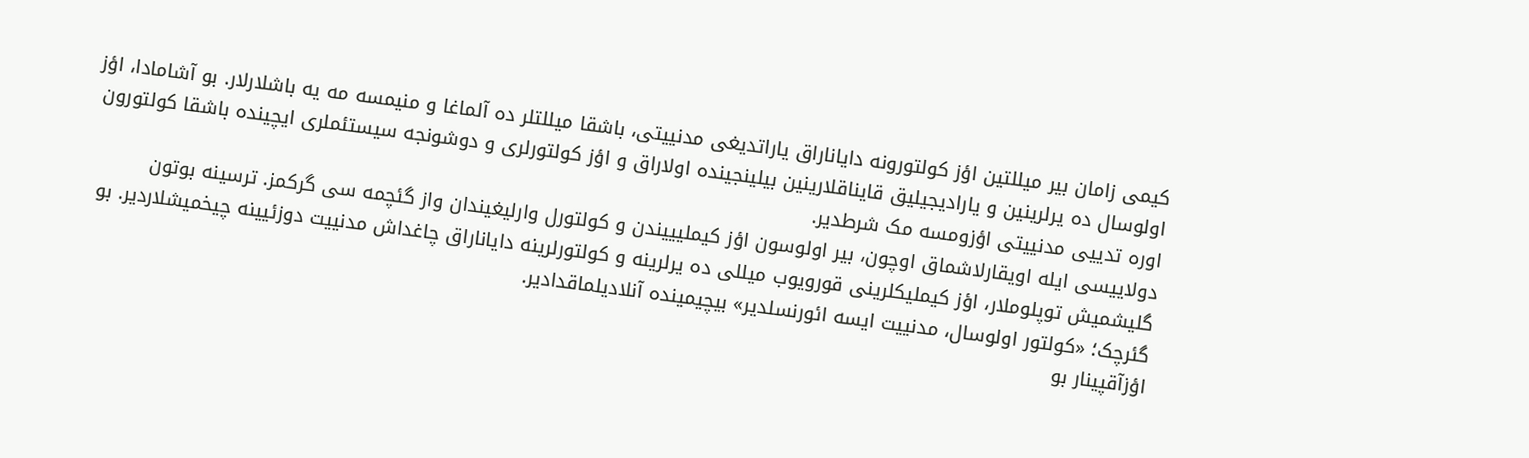کیمی زامان بیر میللتین اؤز کولتورونه دایاناراق یاراتدیغی مدنییتی، باشقا میللتلر ده آلماغا و منیمسه مه یه باشلارلار. بو آشامادا، اؤز اولوسال ده یرلرینین و یارادیجیلیق قایناقلارینین بیلینجینده اولاراق و اؤز کولتورلری و دوشونجه سیستئملری ایچینده باشقا کولتورون اوره تدییی مدنییتی اؤزومسه مک شرطدیر.
دولاییسی ایله اویقارلاشماق اوچون، بیر اولوسون اؤز کیملیییندن و کولتورل وارلیغیندان واز گئچمه سی گرکمز. ترسینه بوتون گلیشمیش توپلوملار، اؤز کیملیکلرینی قورویوب میللی ده یرلرینه و کولتورلرینه دایاناراق چاغداش مدنییت دوزئیینه چیخمیشلاردیر. بو گئرچک؛ «کولتور اولوسال، مدنییت ایسه ائورنسلدیر» بیچیمینده آنلادیلماقدادیر.
اؤزآقپینار بو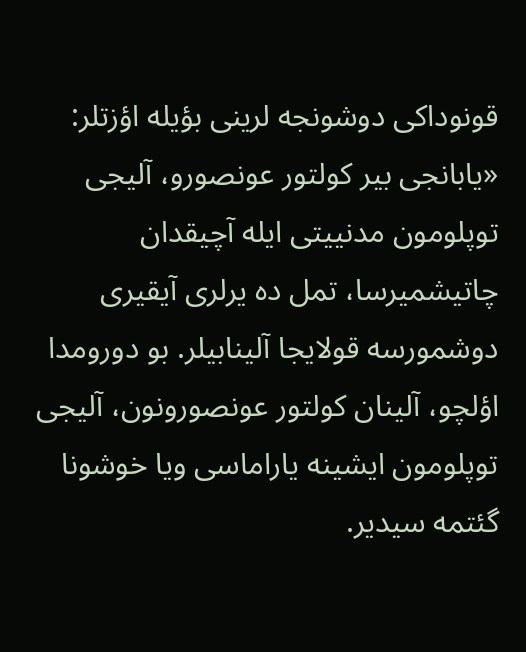قونوداکی دوشونجه لرینی بؤیله اؤزتلر: «یابانجی بیر کولتور عونصورو، آلیجی توپلومون مدنییتی ایله آچیقدان چاتیشمیرسا، تمل ده یرلری آیقیری دوشمورسه قولایجا آلینابیلر. بو دورومدا اؤلچو، آلینان کولتور عونصورونون، آلیجی توپلومون ایشینه یاراماسی ویا خوشونا گئتمه سیدیر.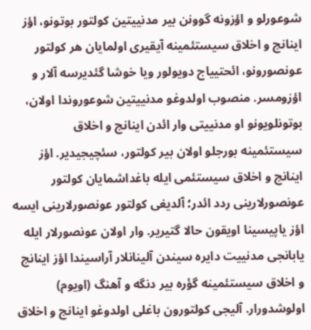شوعورلو و اؤزونه گوونن بیر مدنییتین کولتور بوتونو، اؤز اینانج و اخلاق سیستئمینه آیقیری اولمایان هر کولتور عونصورونو، ائحتییاج دویولور ویا خوشا گئدیرسه آلار و اؤزومسر. منصوب اولدوغو مدنییتین شوعوروندا اولان، بوتونلویونو او مدنییتی وار ائدن اینانج و اخلاق سیستئمینه بورجلو اولان بیر کولتور، سئچیجیدیر. اؤز اینانج و اخلاق سیستئمی ایله باغداشمایان کولتور عونصورلارینی ردد ائدر؛ آلدیغی کولتور عونصورلارینی ایسه اؤز یاپیسینا اویقون حالا گتیریر. وار اولان عونصورلار ایله یابانجی مدنییت دایره سیندن آلینانلار آراسیندا اؤز اینانج و اخلاق سیستئمینه گؤره بیر دنگه و آهنگ (اویوم) اولوشدورار. آلیجی کولتورون باغلی اولدوغو اینانج و اخلاق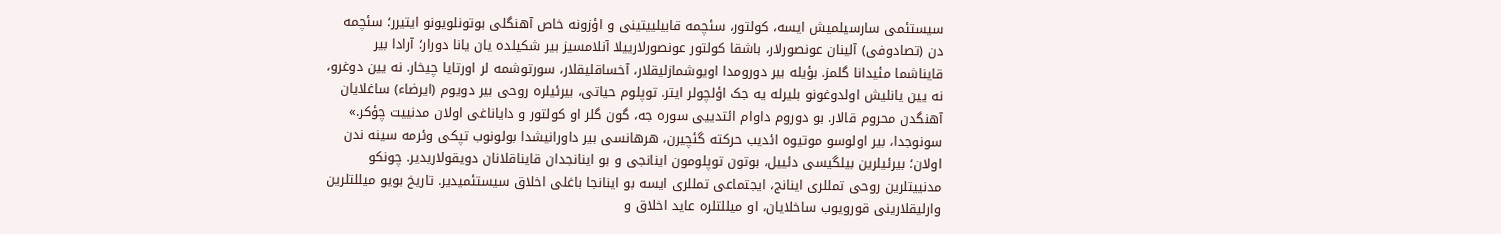سیستئمی سارسیلمیش ایسه، کولتور، سئچمه قابیلییتینی و اؤزونه خاص آهنگلی بوتونلویونو ایتیرر؛ سئچمه دن (تصادوفی) آلینان عونصورلار، باشقا کولتور عونصورلارییلا آنلامسیز بیر شکیلده یان یانا دورار؛ آرادا بیر قایناشما مئیدانا گلمز. بؤیله بیر دورومدا اویوشمازلیقلار، آخساقلیقلار، سورتوشمه لر اورتایا چیخار. نه یین دوغرو، نه یین یانلیش اولدوغونو بلیرله یه جک اؤلچولر ایتر. توپلوم حیاتی، بیرئیلره روحی بیر دویوم (ایرضاء) ساغلایان آهنگدن محروم قالار. بو دوروم داوام ائتدییی سوره جه، گون گلر او کولتور و دایاناغی اولان مدنییت چؤکر.»
سونوجدا، بیر اولوسو موتیوه ائدیب حرکته گئچیرن، هرهانسی بیر داورانیشدا بولونوب تپکی وئرمه سینه ندن اولان؛ بیرئیلرین بیلگیسی دئییل، بوتون توپلومون اینانجی و بو اینانجدان قایناقلانان دویقولاریدیر. چونکو مدنییتلرین روحی تمللری اینانج، ایجتماعی تمللری ایسه بو اینانجا باغلی اخلاق سیستئمیدیر. تاریخ بویو میللتلرین وارلیقلارینی قورویوب ساخلایان، او میللتلره عاید اخلاق و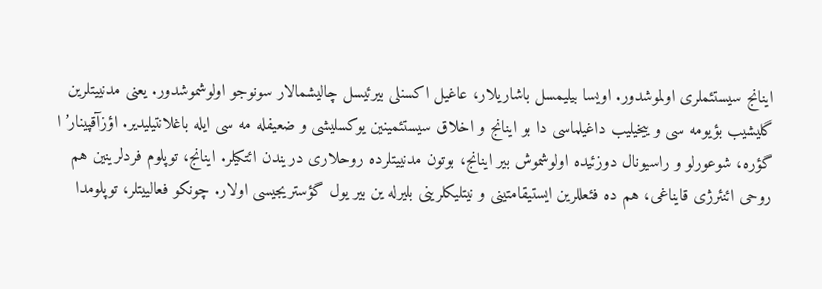اینانج سیستئملری اولموشدور. اویسا بیلیمسل باشاریلار، عاغیل اکسنلی بیرئیسل چالیشمالار سونوجو اولوشموشدور. یعنی مدنییتلرین گلیشیب بؤیومه سی و ییخیلیب داغیلماسی دا بو اینانج و اخلاق سیستئمینین یوکسلیشی و ضعیفله مه سی ایله باغلانتیلیدیر. اؤزآقپینار’ا گؤره، شوعورلو و راسیونال دوزئیده اولوشموش بیر اینانج، بوتون مدنییتلرده روحلاری دریندن ائتکیلر. اینانج، توپلوم فردلرینین هم روحی ائنئرژی قایناغی، هم ده فئعللرین ایستیقامتینی و نیتلیکلرینی بلیرله ین بیر یول گؤستریجیسی اولار. چونکو فعالییتلر، توپلومدا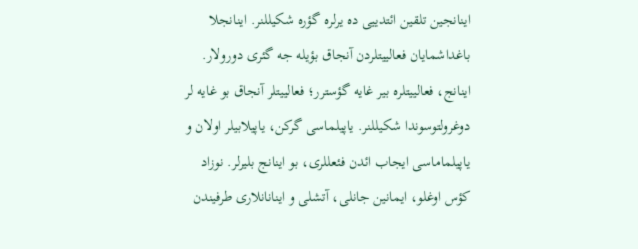اینانجین تلقین ائتدییی ده یرلره گؤره شکیللنر. اینانجلا باغداشمایان فعالییتلردن آنجاق بؤیله جه گئری دورولار. اینانج، فعالییتلره بیر غایه گؤسترر؛ فعالییتلر آنجاق بو غایه لر دوغرولتوسوندا شکیللنر. یاپیلماسی گرکن، یاپیلابیلر اولان و یاپیلماماسی ایجاب ائدن فئعللری، بو اینانج بلیرلر. نوزاد کؤس اوغلو، ایمانین جانلی، آتشلی و اینانانلاری طرفیندن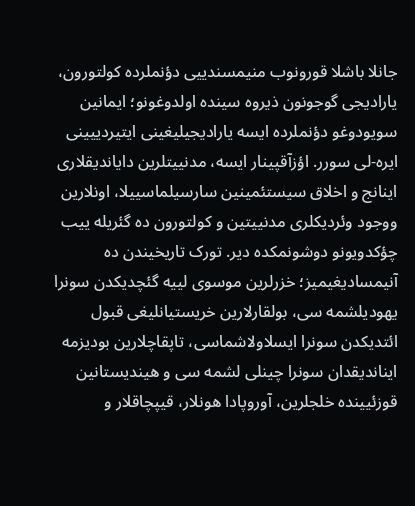جانلا باشلا قورونوب منیمسندییی دؤنملرده کولتورون، یارادیجی گوجونون ذیروه سینده اولدوغونو؛ ایمانین سویودوغو دؤنملرده ایسه یارادیجیلیغینی ایتیردییینی ایره-لی سورر. اؤزآقپینار ایسه، مدنییتلرین دایاندیقلاری اینانج و اخلاق سیستئمینین سارسیلماسییلا، اونلارین ووجود وئردیکلری مدنییتین و کولتورون ده گئریله ییب چؤکدویونو دوشونمکده دیر. تورک تاریخیندن ده آنیمسادیغیمیز؛ خزرلرین موسوی لییه گئچدیکدن سونرا یهودیلشمه سی، بولقارلارین خریستیانلیغی قبول ائتدیکدن سونرا ایسلاولاشماسی، تاپقاچلارین بودیزمه ایناندیقدان سونرا چینلی لشمه سی و هیندیستانین قوزئیینده خلجلرین، آوروپادا هونلار، قیپچاقلار و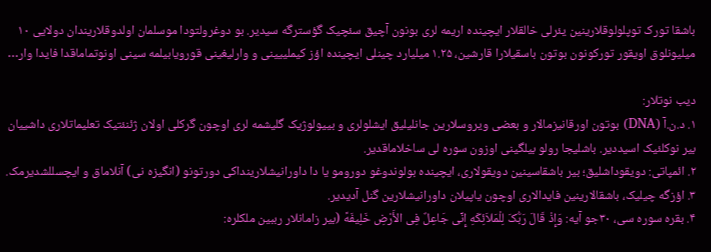باشقا تورک توپلولوقلارینین یئرلی خالقلار ایچینده اریمه لری بونون آچیق سئچیک گؤسترگه سیدیر. بو دوغرولتودا موسلمان اولدوقلاریندان دولایی ۱۰ میلیونلوق اویقور تورکونون بوتون باسقیلارا قارشین، ۱.۲۵ میلیارد چینلی ایچینده اؤز کیملییینی و وارلیغینی قورویابیلمه سینی اونوتماماقدا فایدا وار…

دیب نوتلار:
۱. د.ن.آ (DNA) بوتون اورقانیزمالار و بعضی ویروسلارین جانلیلیق ایشلولری و بییولوژیک گلیشمه لری اوچون گرکلی اولان ژئنئتیک تعلیماتلاری داشییان بیر نوکلئیک اسیددیر. باشلیجا رولو بیلگینی اوزون سوره لی ساخلاماقدیر.
۲. ائمپاتی: دویقوداشلیق؛ بیر باشقاسینین دویقولاری، ایچینده بولوندوغو دورومو یا دا داورانیشلارینداکی دورتونو (انگیزه نی) آنلاماق و ایچسللشدیرمک.
۳. اؤزگه چیلیک، باشقالارینین فایدالاری اوچون یاپیلان داورانیشلارین گنل آدیدیر.
۴. بقره سوره سی، ۳۰جو آیه: وَإِذْ قَالَ رَبُّکَ لِلْمَلاَئِکَهِ إِنِّی جَاعِلٌ فِی الأَرْضِ خَلِیفَهً (بیر زامانلار رببین ملکلره: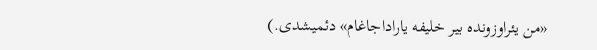«من یئراوزونده بیر خلیفه یاراداجاغام» دئمیشدی.)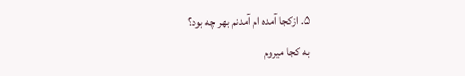۵. ازکجا آمده ام آمدنم بهر چه بود؟
به کجا میروم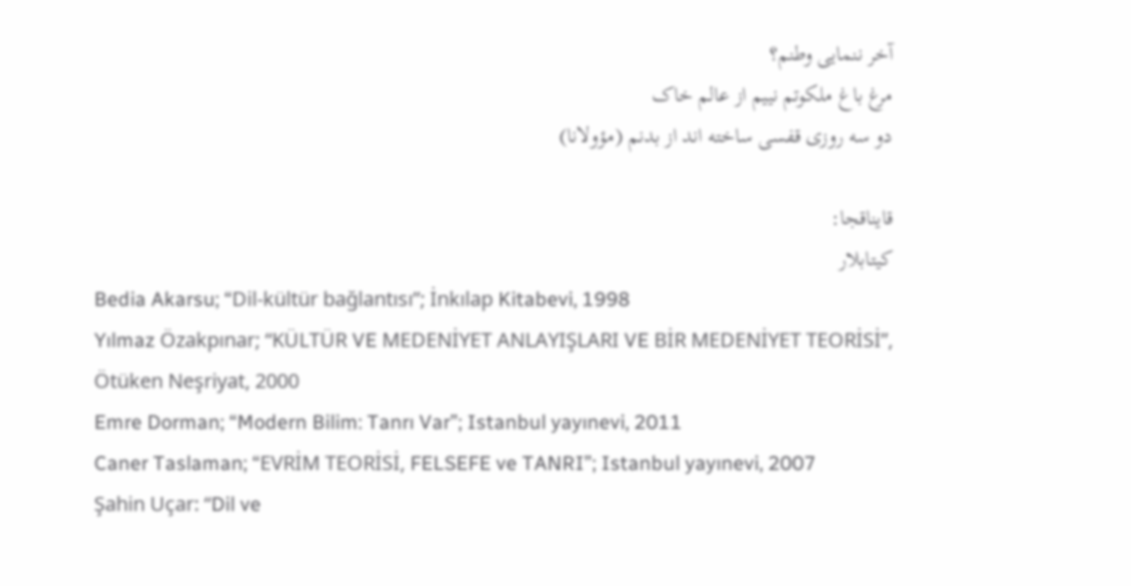آخر ننمایی وطنم؟
مرغ باغ ملکوتم نییم از عالم خاک
دو سه روزی قفسی ساخته اند از بدنم (مؤولانا)

قایناقجا:
کیتابلار
Bedia Akarsu; “Dil-kültür bağlantısı”; İnkılap Kitabevi, 1998
Yılmaz Özakpınar; “KÜLTÜR VE MEDENİYET ANLAYIŞLARI VE BİR MEDENİYET TEORİSİ”, Ötüken Neşriyat, 2000
Emre Dorman; “Modern Bilim: Tanrı Var”; Istanbul yayınevi, 2011
Caner Taslaman; “EVRİM TEORİSİ, FELSEFE ve TANRI”; Istanbul yayınevi, 2007
Şahin Uçar: “Dil ve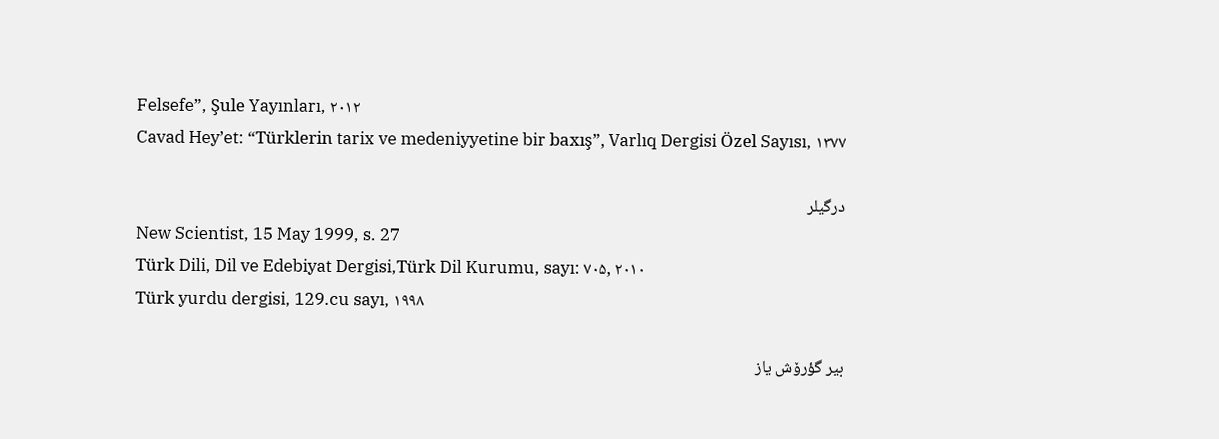Felsefe”, Şule Yayınları, ۲۰۱۲
Cavad Hey’et: “Türklerin tarix ve medeniyyetine bir baxış”, Varlıq Dergisi Özel Sayısı, ۱۳۷۷

درگیلر
New Scientist, 15 May 1999, s. 27
Türk Dili, Dil ve Edebiyat Dergisi,Türk Dil Kurumu, sayı: ۷۰۵, ۲۰۱۰
Türk yurdu dergisi, 129.cu sayı, ۱۹۹۸

بیر گؤرۆش یاز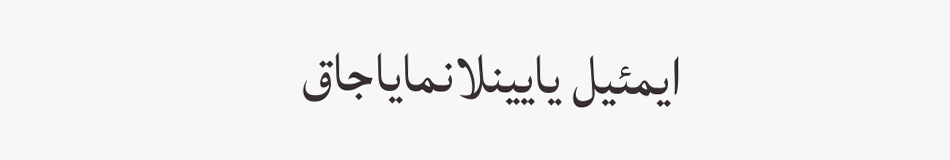ایمئیل یایینلانمایاجاق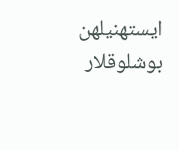ایستهنیلهن بوشلوقلار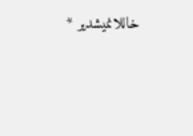خاللانمیشدیر *